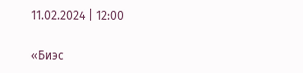11.02.2024 | 12:00

«Биэс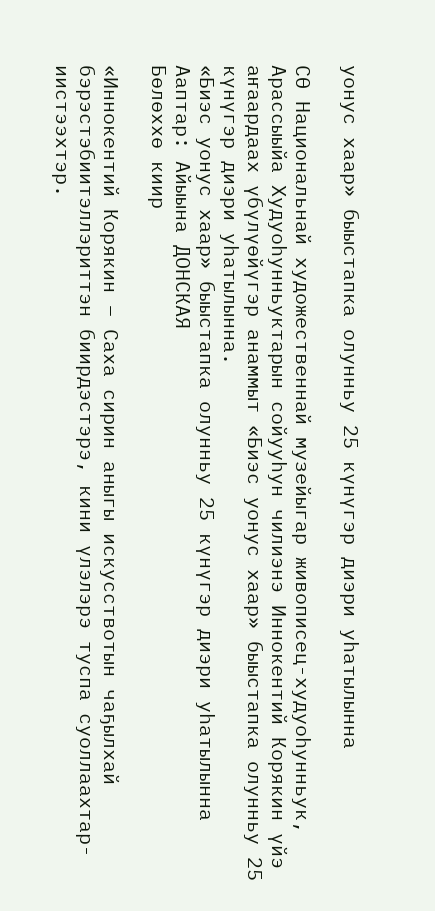уонус хаар» быыстапка олунньу 25 күнүгэр диэри уһатылынна

СӨ Национальнай художественнай музейыгар живописец-худуоһунньук, Арассыыйа Худуоһунньуктарын сойууһун чилиэнэ Иннокентий Корякин үйэ аҥаардаах үбүлүөйүгэр анаммыт «Биэс уонус хаар» быыстапка олунньу 25 күнүгэр диэри уһатылынна.
«Биэс уонус хаар» быыстапка олунньу 25 күнүгэр диэри уһатылынна
Ааптар: Айыына ДОНСКАЯ
Бөлөххө киир

«Иннокентий Корякин – Саха сирин аныгы искусствотын чаҕылхай бэрэстэбиитэллэриттэн биирдэстэрэ, кини үлэлэрэ туспа суоллаахтар-иистээхтэр.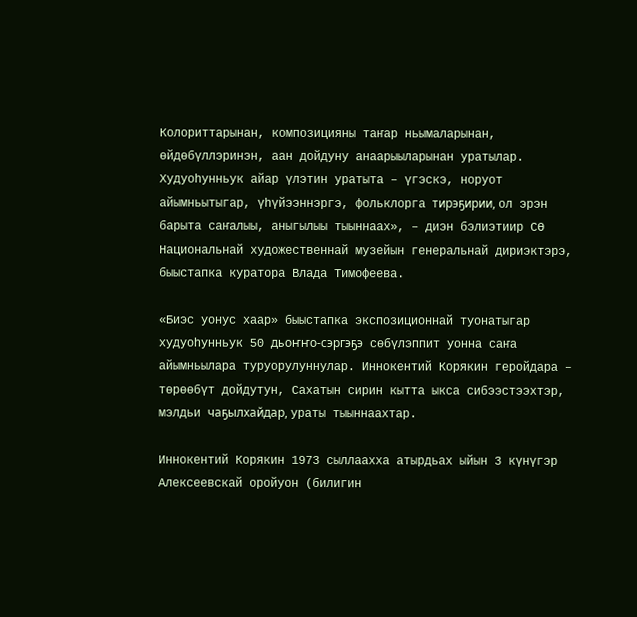Колориттарынан, композицияны таҥар ньымаларынан, өйдөбүллэринэн, аан дойдуну анаарыыларынан уратылар. Худуоһунньук айар үлэтин уратыта – үгэскэ, норуот айымньытыгар, үһүйээннэргэ, фольклорга тирэҕирии, ол эрэн барыта саҥалыы, аныгылыы тыыннаах», – диэн бэлиэтиир СӨ Национальнай художественнай музейын генеральнай дириэктэрэ, быыстапка куратора Влада Тимофеева.

«Биэс уонус хаар» быыстапка экспозиционнай туонатыгар худуоһунньук 50 дьоҥҥо-сэргэҕэ сөбүлэппит уонна саҥа айымньылара туруорулуннулар. Иннокентий Корякин геройдара – төрөөбүт дойдутун, Сахатын сирин кытта ыкса сибээстээхтэр, мэлдьи чаҕылхайдар, ураты тыыннаахтар.

Иннокентий Корякин 1973 сыллаахха атырдьах ыйын 3 күнүгэр Алексеевскай оройуон (билигин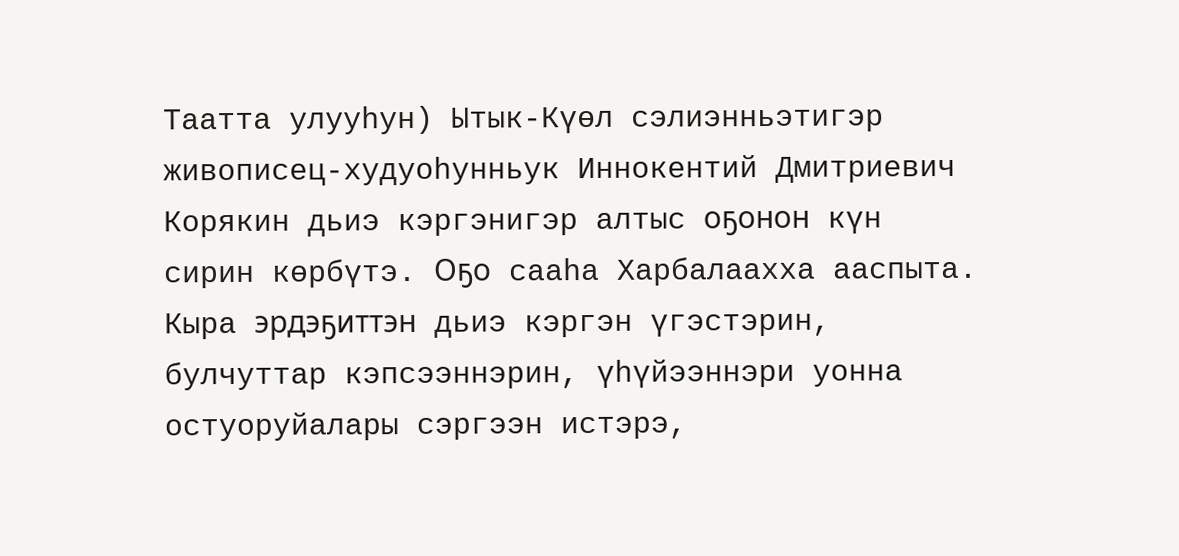Таатта улууһун) Ытык-Күөл сэлиэнньэтигэр живописец-худуоһунньук Иннокентий Дмитриевич Корякин дьиэ кэргэнигэр алтыс оҕонон күн сирин көрбүтэ. Оҕо сааһа Харбалаахха ааспыта. Кыра эрдэҕиттэн дьиэ кэргэн үгэстэрин, булчуттар кэпсээннэрин, үһүйээннэри уонна остуоруйалары сэргээн истэрэ,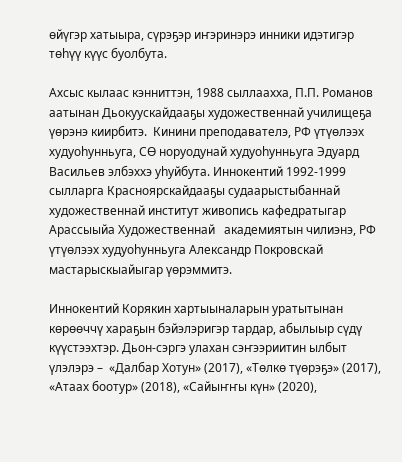өйүгэр хатыыра, сүрэҕэр иҥэринэрэ инники идэтигэр төһүү күүс буолбута.

Ахсыс кылаас кэнниттэн, 1988 сыллаахха, П.П. Романов аатынан Дьокуускайдааҕы художественнай училищеҕа үөрэнэ киирбитэ.  Кинини преподавателэ, РФ үтүөлээх худуоһунньуга, СӨ норуодунай худуоһунньуга Эдуард Васильев элбэххэ уһуйбута. Иннокентий 1992-1999 сылларга Красноярскайдааҕы судаарыстыбаннай художественнай институт живопись кафедратыгар Арассыыйа Художественнай   академиятын чилиэнэ, РФ үтүөлээх худуоһунньуга Александр Покровскай мастарыскыайыгар үөрэммитэ.

Иннокентий Корякин хартыыналарын уратытынан көрөөччү хараҕын бэйэлэригэр тардар, абылыыр сүдү күүстээхтэр. Дьон-сэргэ улахан сэҥээриитин ылбыт үлэлэрэ –  «Далбар Хотун» (2017), «Төлкө түөрэҕэ» (2017), «Атаах боотур» (2018), «Сайыҥҥы күн» (2020),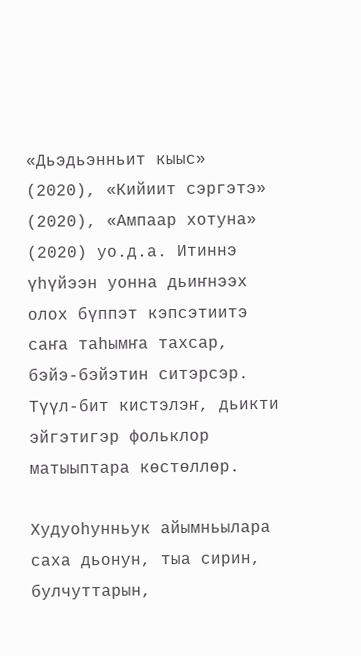«Дьэдьэнньит кыыс» (2020), «Кийиит сэргэтэ» (2020), «Ампаар хотуна» (2020) уо.д.а. Итиннэ үһүйээн уонна дьиҥнээх олох бүппэт кэпсэтиитэ саҥа таһымҥа тахсар, бэйэ-бэйэтин ситэрсэр. Түүл-бит кистэлэҥ, дьикти эйгэтигэр фольклор матыыптара көстөллөр.

Худуоһунньук айымньылара саха дьонун, тыа сирин, булчуттарын,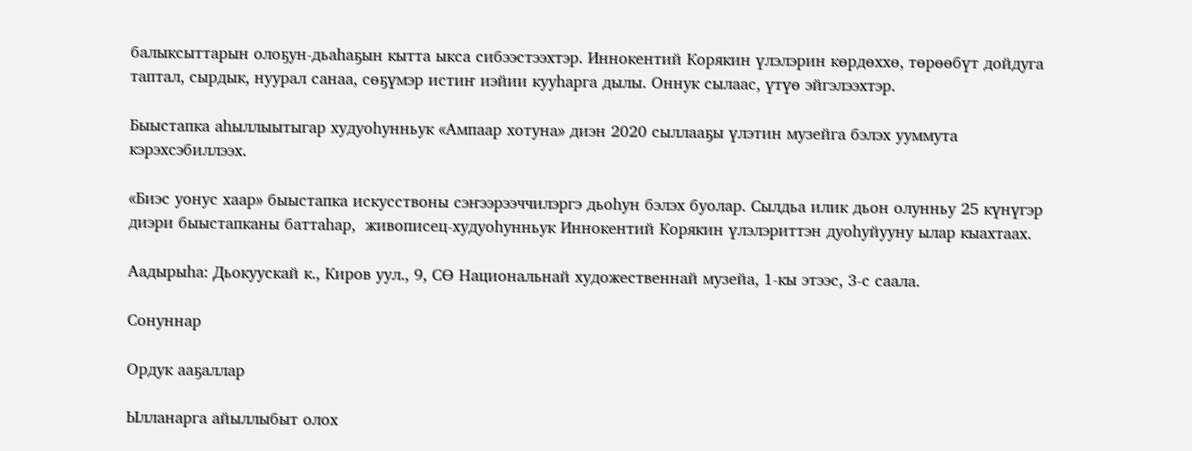балыксыттарын олоҕун-дьаһаҕын кытта ыкса сибээстээхтэр. Иннокентий Корякин үлэлэрин көрдөххө, төрөөбүт дойдуга таптал, сырдык, нуурал санаа, сөҕүмэр истиҥ иэйии кууһарга дылы. Оннук сылаас, үтүө эйгэлээхтэр.

Быыстапка аһыллыытыгар худуоһунньук «Ампаар хотуна» диэн 2020 сыллааҕы үлэтин музейга бэлэх ууммута кэрэхсэбиллээх.

«Биэс уонус хаар» быыстапка искусствоны сэҥээрээччилэргэ дьоһун бэлэх буолар. Сылдьа илик дьон олунньу 25 күнүгэр диэри быыстапканы баттаһар,  живописец-худуоһунньук Иннокентий Корякин үлэлэриттэн дуоһуйууну ылар кыахтаах.

Аадырыһа: Дьокуускай к., Киров уул., 9, СӨ Национальнай художественнай музейа, 1-кы этээс, 3-с саала.

Сонуннар

Ордук ааҕаллар

Ылланарга айыллыбыт олох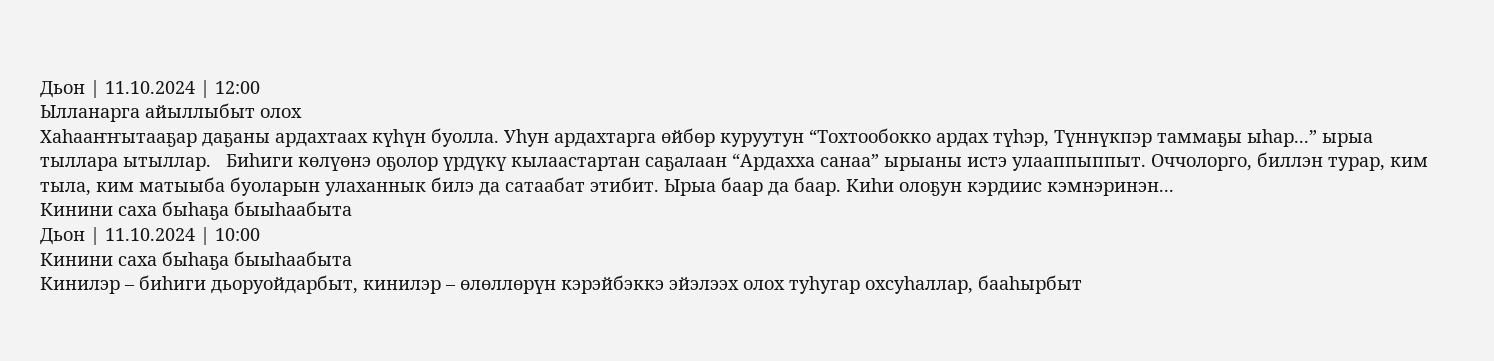Дьон | 11.10.2024 | 12:00
Ылланарга айыллыбыт олох
Хаһааҥҥытааҕар даҕаны ардахтаах күһүн буолла. Уһун ардахтарга өйбөр куруутун “Тохтообокко ардах түһэр, Түннүкпэр таммаҕы ыһар...” ырыа тыллара ытыллар.   Биһиги көлүөнэ оҕолор үрдүкү кылаастартан саҕалаан “Ардахха санаа” ырыаны истэ улааппыппыт. Оччолорго, биллэн турар, ким тыла, ким матыыба буоларын улаханнык билэ да сатаабат этибит. Ырыа баар да баар. Киһи олоҕун кэрдиис кэмнэринэн...
Кинини саха быһаҕа быыһаабыта
Дьон | 11.10.2024 | 10:00
Кинини саха быһаҕа быыһаабыта
Кинилэр – биһиги дьоруойдарбыт, кинилэр – өлөллөрүн кэрэйбэккэ эйэлээх олох туһугар охсуһаллар, бааһырбыт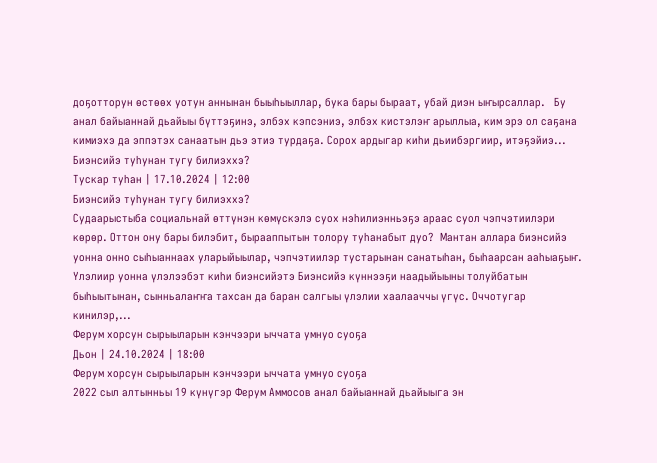доҕотторун өстөөх уотун аннынан быыһыыллар, бука бары быраат, убай диэн ыҥырсаллар.   Бу анал байыаннай дьайыы бүттэҕинэ, элбэх кэпсэниэ, элбэх кистэлэҥ арыллыа, ким эрэ ол саҕана кимиэхэ да эппэтэх санаатын дьэ этиэ турдаҕа. Сорох ардыгар киһи дьиибэргиир, итэҕэйиэ...
Биэнсийэ туһунан тугу билиэххэ?
Тускар туһан | 17.10.2024 | 12:00
Биэнсийэ туһунан тугу билиэххэ?
Судаарыстыба социальнай өттүнэн көмүскэлэ суох нэһилиэнньэҕэ араас суол чэпчэтиилэри көрөр. Оттон ону бары билэбит, бырааппытын толору туһанабыт дуо?  Мантан аллара биэнсийэ уонна онно сыһыаннаах уларыйыылар, чэпчэтиилэр тустарынан санатыһан, быһаарсан ааһыаҕыҥ.   Үлэлиир уонна үлэлээбэт киһи биэнсийэтэ Биэнсийэ күннээҕи наадыйыыны толуйбатын быһыытынан, сынньалаҥҥа тахсан да баран салгыы үлэлии хаалааччы үгүс. Оччотугар кинилэр,...
Ферум хорсун сырыыларын кэнчээри ыччата умнуо суоҕа
Дьон | 24.10.2024 | 18:00
Ферум хорсун сырыыларын кэнчээри ыччата умнуо суоҕа
2022 сыл алтынньы 19 күнүгэр Ферум Аммосов анал байыаннай дьайыыга эн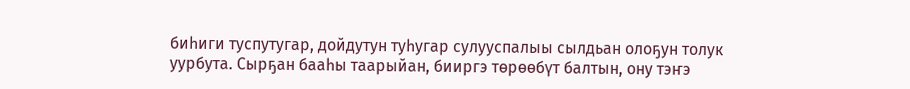биһиги туспутугар, дойдутун туһугар сулууспалыы сылдьан олоҕун толук уурбута. Сырҕан бааһы таарыйан, бииргэ төрөөбүт балтын, ону тэҥэ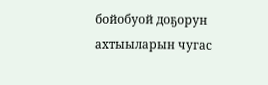бойобуой доҕорун ахтыыларын чугас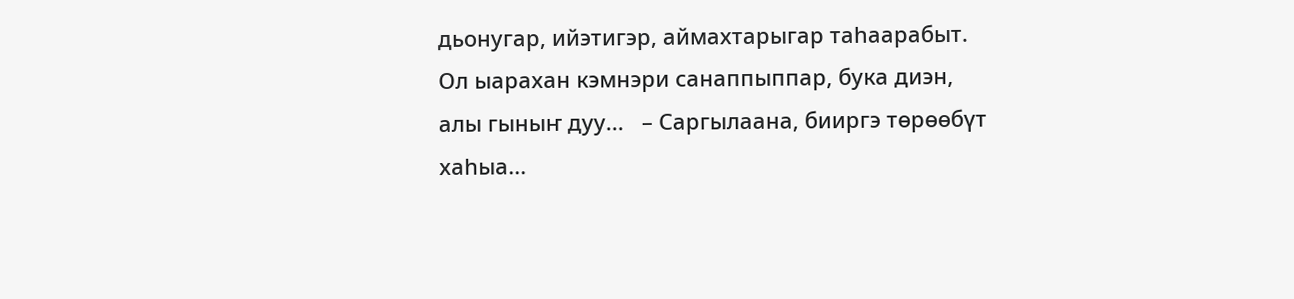дьонугар, ийэтигэр, аймахтарыгар таһаарабыт. Ол ыарахан кэмнэри санаппыппар, бука диэн, алы гыныҥ дуу...   – Саргылаана, бииргэ төрөөбүт хаһыа...